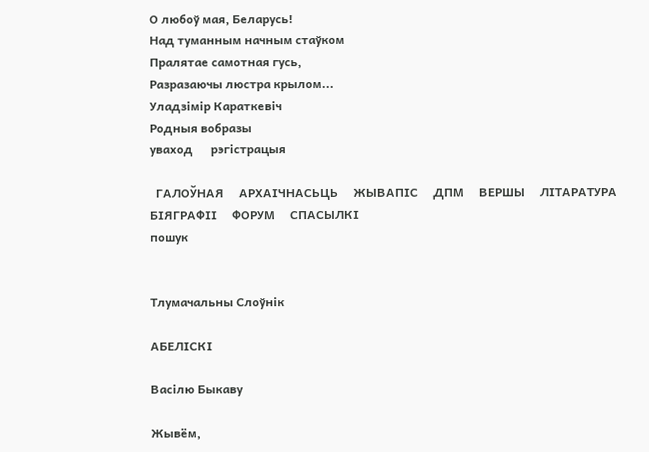О любоў мая, Беларусь!
Над туманным начным стаўком
Пралятае самотная гусь,
Разразаючы люстра крылом...
Уладзімір Караткевіч
Родныя вобразы
уваход      рэгiстрацыя

  ГАЛОЎНАЯ     АРХАІЧНАСЬЦЬ     ЖЫВАПІС     ДПМ     ВЕРШЫ     ЛІТАРАТУРА     БІЯГРАФІІ     ФОРУМ     СПАСЫЛКІ
пошук


Тлумачальны Слоўнік

АБЕЛІСКІ

Васілю Быкаву

Жывём,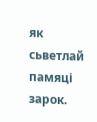як сьветлай памяці зарок.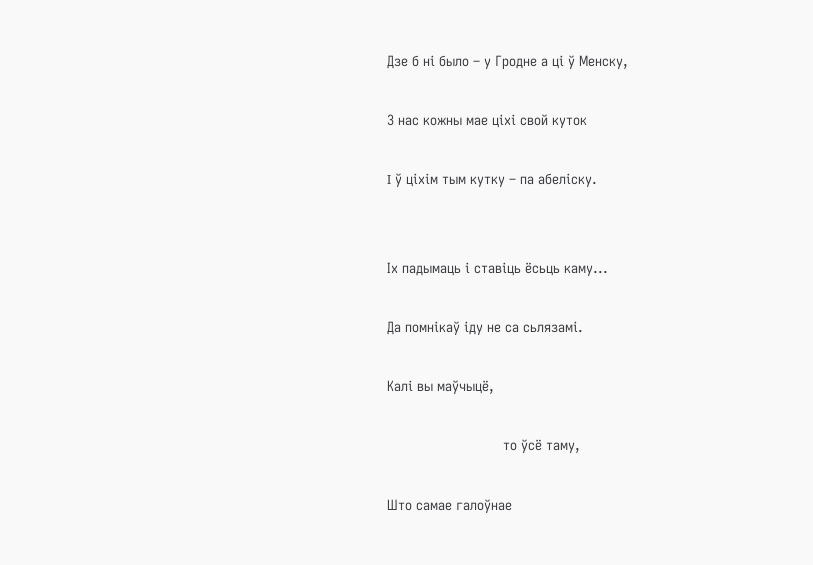Дзе б ні было – у Гродне а ці ў Менску,

З нас кожны мае ціхі свой куток

I ў ціхім тым кутку – па абеліску.


Іх падымаць і ставіць ёсьць каму...

Да помнікаў іду не са сьлязамі.

Калі вы маўчыцё,

                             то ўсё таму,

Што самае галоўнае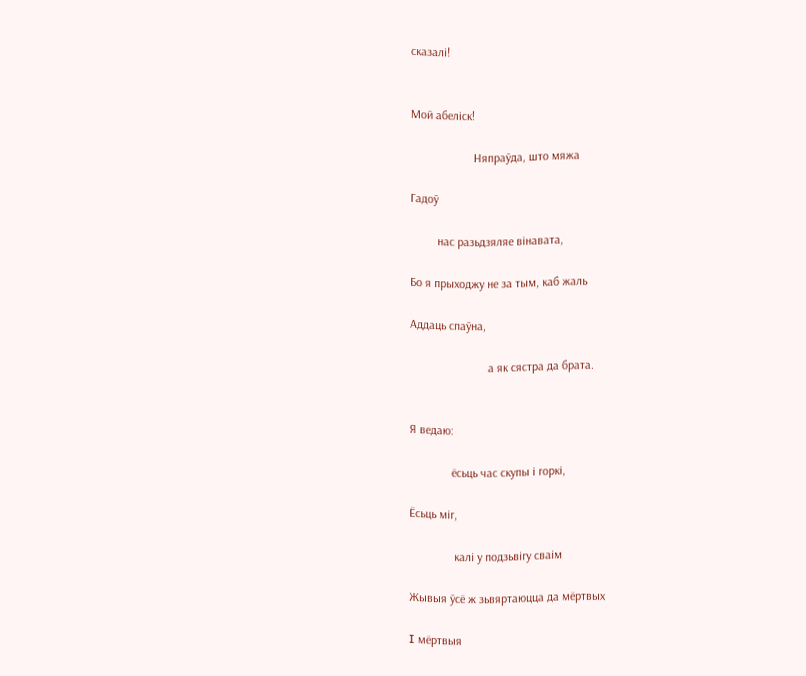сказалі!


Мой абеліск!

                     Няпраўда, што мяжа

Гадоў

         нас разьдзяляе вінавата,

Бо я прыходжу не за тым, каб жаль

Аддаць спаўна,

                          а як сястра да брата.


Я ведаю:

              ёсьць час скупы і горкі,

Ёсьць міг,

               калі у подзьвігу сваім

Жывыя ўсё ж зьвяртаюцца да мёртвых

I мёртвыя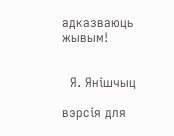адказваюць жывым!


  Я. Янішчыц

вэрсія для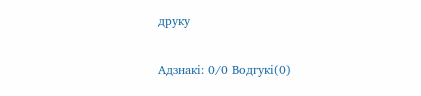друку

Адзнакi: 0/0 Водгукі(0)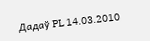Дадаў PL 14.03.2010